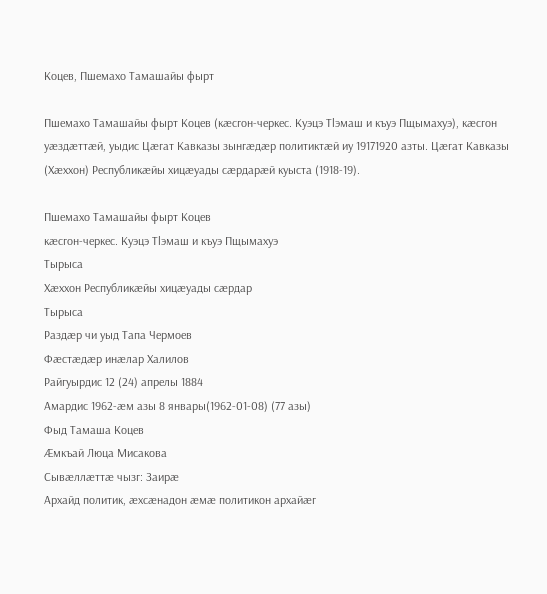Коцев, Пшемахо Тамашайы фырт

Пшемахо Тамашайы фырт Коцев (кæсгон-черкес. Куэцэ Тӏэмаш и къуэ Пщымахуэ), кæсгон уæздæттæй, уыдис Цæгат Кавказы зынгæдæр политиктæй иу 19171920 азты. Цæгат Кавказы (Хæххон) Республикæйы хицæуады сæрдарæй куыста (1918-19).

Пшемахо Тамашайы фырт Коцев
кæсгон-черкес. Куэцэ Тӏэмаш и къуэ Пщымахуэ
Тырыса
Хæххон Республикæйы хицæуады сæрдар
Тырыса
Раздæр чи уыд Тапа Чермоев
Фæстæдæр инæлар Халилов
Райгуырдис 12 (24) апрелы 1884
Амардис 1962-æм азы 8 январы(1962-01-08) (77 азы)
Фыд Тамаша Коцев
Æмкъай Люца Мисакова
Сывæллæттæ чызг: Заирæ
Архайд политик, æхсæнадон æмæ политикон архайæг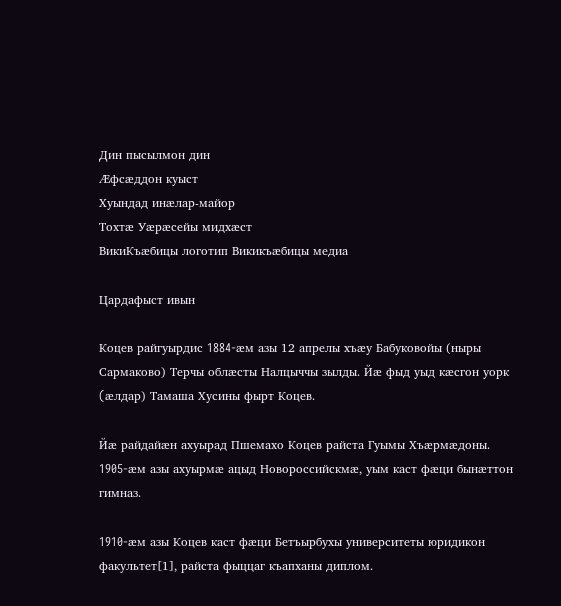Дин пысылмон дин
Æфсæддон куыст
Хуындад инæлар-майор
Тохтæ Уæрæсейы мидхæст
ВикиКъæбицы логотип Викикъæбицы медиа

Цардафыст ивын

Коцев райгуырдис 1884-æм азы 12 апрелы хъæу Бабуковойы (ныры Сармаково) Терчы облæсты Налцыччы зылды. Йæ фыд уыд кæсгон уорк (æлдар) Тамаша Хусины фырт Коцев.

Йæ райдайæн ахуырад Пшемахо Коцев райста Гуымы Хъæрмæдоны. 1905-æм азы ахуырмæ ацыд Новороссийскмæ, уым каст фæци бынæттон гимназ.

1910-æм азы Коцев каст фæци Бетъырбухы университеты юридикон факультет[1], райста фыццаг къапханы диплом.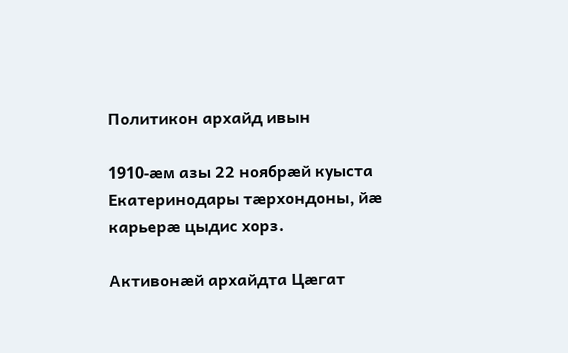Политикон архайд ивын

1910-æм азы 22 ноябрæй куыста Екатеринодары тæрхондоны, йæ карьерæ цыдис хорз.

Активонæй архайдта Цæгат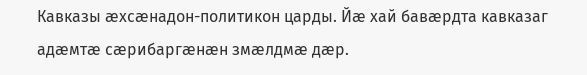Кавказы æхсæнадон-политикон царды. Йæ хай бавæрдта кавказаг адæмтæ сæрибаргæнæн змæлдмæ дæр.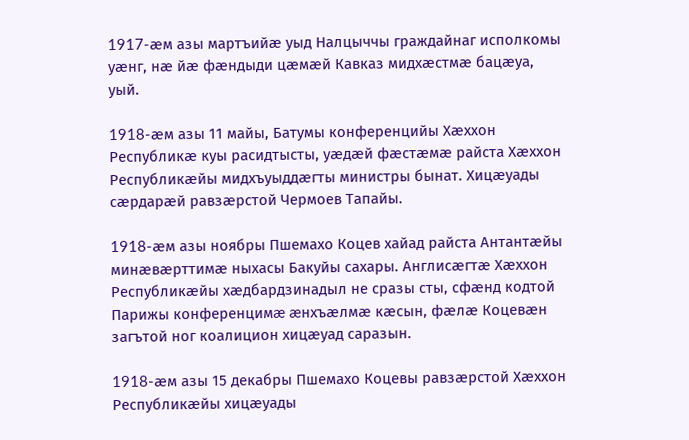1917-æм азы мартъийæ уыд Налцыччы граждайнаг исполкомы уæнг, нæ йæ фæндыди цæмæй Кавказ мидхæстмæ бацæуа, уый.

1918-æм азы 11 майы, Батумы конференцийы Хæххон Республикæ куы расидтысты, уæдæй фæстæмæ райста Хæххон Республикæйы мидхъуыддæгты министры бынат. Хицæуады сæрдарæй равзæрстой Чермоев Тапайы.

1918-æм азы ноябры Пшемахо Коцев хайад райста Антантæйы минæвæрттимæ ныхасы Бакуйы сахары. Англисæгтæ Хæххон Республикæйы хæдбардзинадыл не сразы сты, сфæнд кодтой Парижы конференцимæ æнхъæлмæ кæсын, фæлæ Коцевæн загътой ног коалицион хицæуад саразын.

1918-æм азы 15 декабры Пшемахо Коцевы равзæрстой Хæххон Республикæйы хицæуады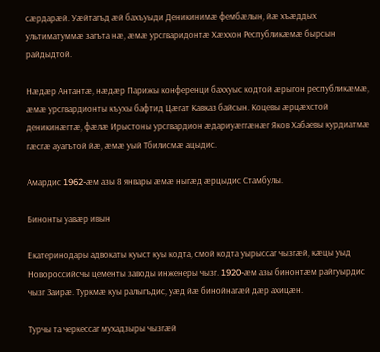сæрдарæй. Уæйтагъд æй бахъуыди Деникинимæ фембæлын, йæ хъæддых ультиматуммæ загъта нæ, æмæ урсгваридонтæ Хæххон Республикæмæ бырсын райдыдтой.

Нæдæр Антантæ, нæдæр Парижы конференци баххуыс кодтой æрыгон республикæмæ, æмæ урсгвардионты къухы бафтид Цæгат Кавказ байсын. Коцевы æрцæхстой деникинæгтæ, фæлæ Ирыстоны урсгвардион æдариуæггæнæг Яков Хабаевы курдиатмæ гæсгæ ауагътой йæ, æмæ уый Тбилисмæ ацыдис.

Амардис 1962-æм азы 8 январы æмæ ныгæд æрцыдис Стамбулы.

Бинонты уавæр ивын

Екатеринодары адвокаты куыст куы кодта, смой кодта уырыссаг чызгæй, кæцы уыд Новороссийсчы цементы заводы инженеры чызг. 1920-æм азы бинонтæм райгуырдис чызг Заирæ. Туркмæ куы ралыгъдис, уæд йæ бинойнагæй дæр ахицæн.

Турчы та черкессаг мухадзыры чызгæй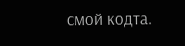смой кодта.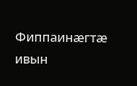Фиппаинæгтæ ивын